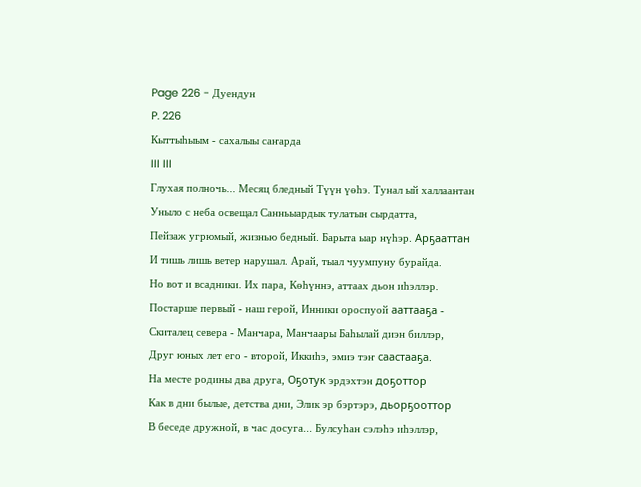Page 226 - Дуендун
P. 226
Кыттыһыым - сахалыы саҥарда
III III
Глухая полночь... Месяц бледный Түүн үөһэ. Тунал ый халлаантан
Уныло с неба освещал Санньыардык тулатын сырдатта,
Пейзаж угрюмый, жизнью бедный. Барыта ыар нүһэр. Арҕааттан
И тишь лишь ветер нарушал. Арай, тыал чуумпуну бурайда.
Но вот и всадники. Их пара, Көһүннэ, аттаах дьон иһэллэр.
Постарше первый - наш герой, Инники ороспуой ааттааҕа -
Скиталец севера - Манчара, Манчаары Баһылай диэн биллэр,
Друг юных лет его - второй, Иккиһэ, эмиэ тэҥ саастааҕа.
На месте родины два друга, Оҕотук эрдэхтэн доҕоттор
Как в дни былые, детства дни, Элик эр бэртэрэ, дьорҕооттор
В беседе дружной, в час досуга... Булсуһан сэлэһэ иһэллэр,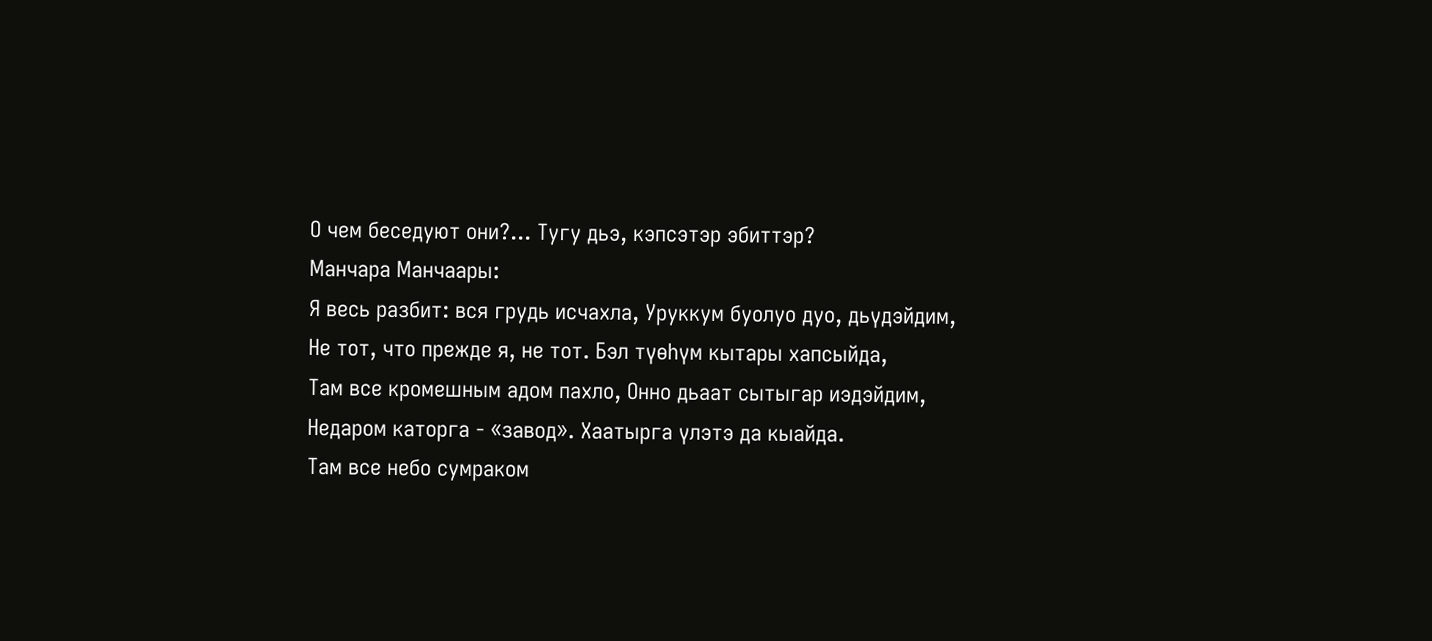О чем беседуют они?... Тугу дьэ, кэпсэтэр эбиттэр?
Манчара Манчаары:
Я весь разбит: вся грудь исчахла, Уруккум буолуо дуо, дьүдэйдим,
Не тот, что прежде я, не тот. Бэл түөһүм кытары хапсыйда,
Там все кромешным адом пахло, Онно дьаат сытыгар иэдэйдим,
Недаром каторга - «завод». Хаатырга үлэтэ да кыайда.
Там все небо сумраком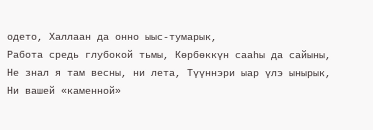одето, Халлаан да онно ыыс-тумарык,
Работа средь глубокой тьмы, Көрбөккүн сааһы да сайыны,
Не знал я там весны, ни лета, Түүннэри ыар үлэ ынырык,
Ни вашей «каменной»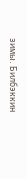зимы. Билбэккин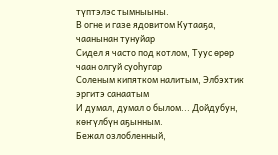түптэлэс тымныыны.
В огне и газе ядовитом Кутааҕа, чаанынан тунуйар
Сидел я часто под котлом, Туус өрөр чаан олгуй суоһугар
Соленым кипятком налитым, Элбэхтик эргитэ санаатым
И думал, думал о былом... Дойдубун, көҥүлбүн аҕынным.
Бежал озлобленный,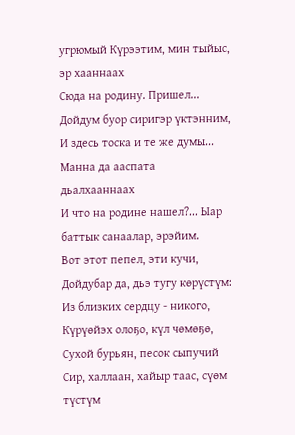угрюмый Күрээтим, мин тыйыс, эр хааннаах
Сюда на родину. Пришел... Дойдум буор сиригэр үктэнним,
И здесь тоска и те же думы... Манна да ааспата дьалхааннаах
И что на родине нашел?... Ыар баттык санаалар, эрэйим.
Вот этот пепел, эти кучи, Дойдубар да, дьэ тугу көрүстүм:
Из близких сердцу - никого, Күрүөйэх олоҕо, күл чөмөҕө,
Сухой бурьян, песок сыпучий Сир, халлаан, хайыр таас, сүөм түстүм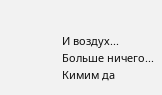И воздух... Больше ничего... Кимим да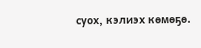суох, кэлиэх көмөҕө.